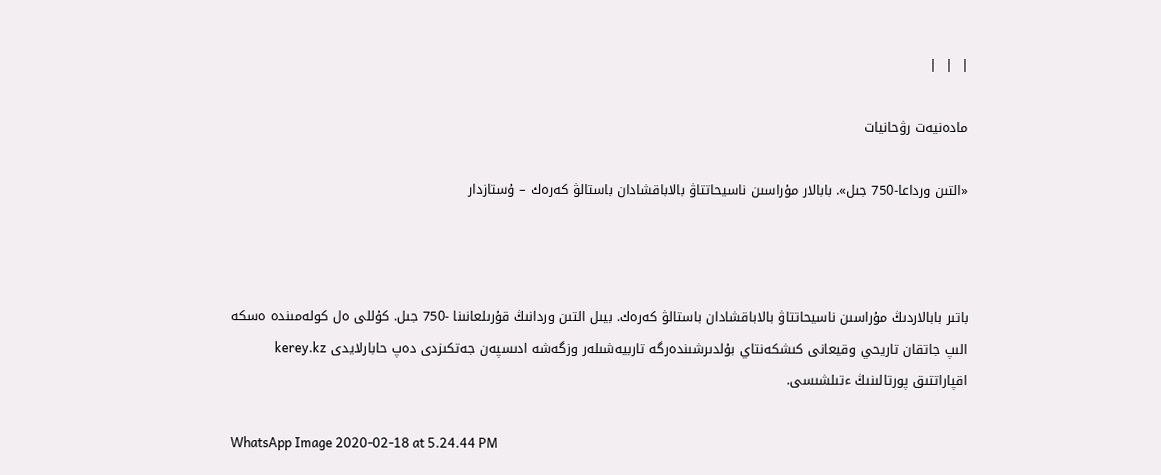|  |  |

مادەنيەت رۋحانيات

«التىن ورداعا-750 جىل». بابالار مۇراسىن ناسيحاتتاۋ بالاباقشادان باستالۋ كەرەك – ۇستازدار



باتىر بابالاردىڭ مۇراسىن ناسيحاتتاۋ بالاباقشادان باستالۋ كەرەك. بيىل التىن وردانىڭ قۇرىلعانىنا -750 جىل. كۇللى ەل كولەمىندە ەسكە الىپ جاتقان تاريحي وقيعانى كىشكەنتاي بۇلدىرشىندەرگە تاربيەشىلەر وزگەشە ادىسپەن جەتكىزدى دەپ حابارلايدى kerey.kz اقپاراتتىق پورتالىنىڭ ءتىلشىسى.

WhatsApp Image 2020-02-18 at 5.24.44 PM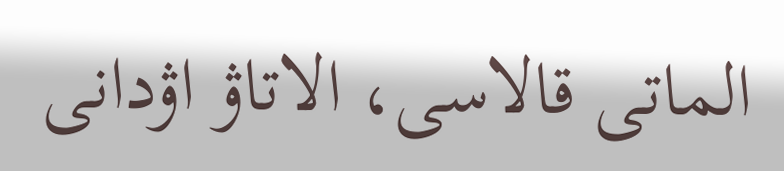الماتى قالاسى، الاتاۋ اۋدانى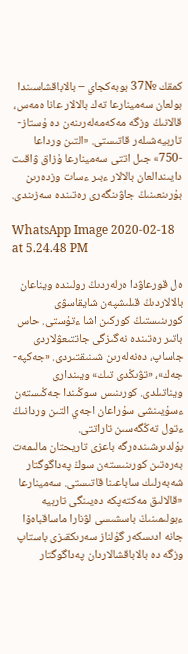كمقك №37 بوبەكجاي – بالاباقشاسىندا بولعان سەمينارعا تەك بالالار عانا ەمەس، قالانىڭ وزگە مەكەمەلەرىنەن دە ۇستاز-تاربيەشىلەر قاتىستى. «التىن ورداعا -750» جىل اتتى سەمينارعا ۇزاق ۋاقىت دايىندالعان بالالار ءبىر ءسات وزدەرىن بۇرىنعىنىڭ جاۋىنگەرى رەتىندە سەزىندى.

WhatsApp Image 2020-02-18 at 5.24.48 PM

ەل قورعاۋدا ەرلەردىڭ رولىندە ويناعان بالالاردىڭ قىلىشپەن شايقاسۋى كورىنىستىڭ كوركىن اشا ءتۇستى. حاس باتىر رەتىندە نەگىزگى جاتتىعۋلاردى جاساپ، دەنەلەرىن شىنىقتىردى. «جەكپە- جەك»، «تۋىڭدى تىك» ويىندارى ويناتىلدى. كورىنىس سوڭىندا جەڭىستەن ءسۇيىنشى سۇراعان اجەي التىن وردانىڭ ءتول تەڭگەسىن تاراتتى. بۇلدىرشىندەرگە باعزى تاريحتان مالىمەت بەرەتىن كورىنىستەن سوڭ پەداگوگتار شەبەرلىك ساباعىنا قاتىستى. سەمينارعا «قالالىق مەكتەپكە دەيىنگى تاربيە ءبولىمىنىڭ باسشىسى لۋنارا ماساقباەۆا جانە ادىسكەر گۇلناز سەرىكقىزى باستاپ وزگە دە بالاباقشالاردان پەداگوگتار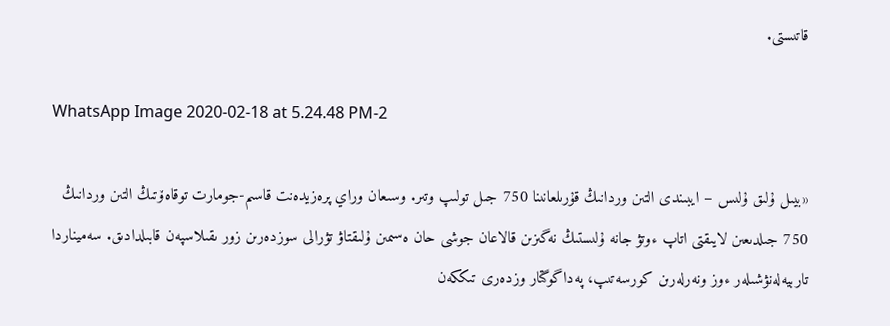قاتىستى.

WhatsApp Image 2020-02-18 at 5.24.48 PM-2

«بيىل ۇلىق ۇلىس – ايبىندى التىن وردانىڭ قۇرىلعانىنا 750 جىل تولىپ وتىر. وسىعان وراي پرەزيدەنت قاسىم-جومارت توقاەۆتىڭ التىن وردانىڭ 750 جىلدىعىن لايىقتى اتاپ ءوتۋ جانە ۇلىستىڭ نەگىزىن قالاعان جوشى حان ەسىمىن ۇلىقتاۋ تۋرالى سوزدەرىن زور ىقىلاسپەن قابىلدادىق. سەميناردا تاربيەلەنۋشىلەر ءوز ونەرلەرىن كورسەتىپ، پەداگوگتار وزدەرى تىككەن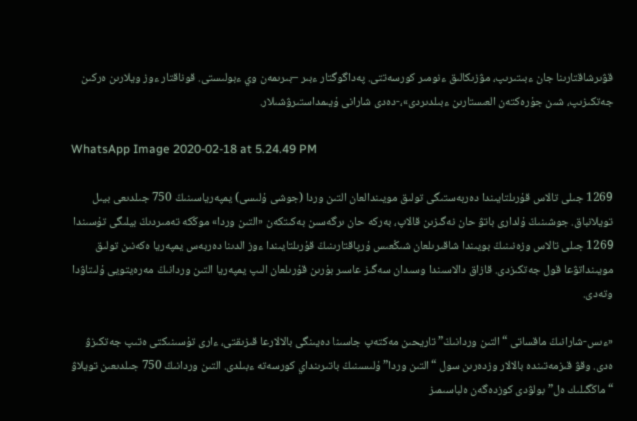قۋىرشاقتارىنا جان ءبىتىرىپ، مۋزىكالىق ءنومىر كورسەتتى. پەداگوگتار ءبىر –بىرىمەن وي ءبولىستى. قوناقتار ءوز ويلارىن ەركىن جەتكىزىپ، شىن جۇرەكتەن العىستارىن ءبىلدىردى»،-دەدى شارانى ۇيىمداستىرۋشىلار.

WhatsApp Image 2020-02-18 at 5.24.49 PM

1269 جىلى تالاس قۇرىلتايىندا دەربەستىگى تولىق مويىندالعان التىن وردا (جوشى ۇلىسى) يمپەرياسىنىڭ 750 جىلدىعى بيىل تويلانباق. جوشىنىڭ ۇلدارى باتۋ حان نەگىزىن قالاپ، بەركە حان ىرگەسىن بەكىتكەن «التىن وردا» موڭكە تەمىردىڭ بيلىگى تۇسىندا 1269 جىلى تالاس وزەنىنىڭ بويىندا شاقىرىلعان شىڭعىس ۇرپاقتارىنىڭ قۇرىلتايىندا ءوز الدىنا دەربەس يمپەريا ەكەنىن تولىق مويىنداتۋعا قول جەتكىزدى. قازاق دالاسىندا وسىدان سەگىز عاسىر بۇرىن قۇرىلعان الىپ يمپەريا التىن وردانىڭ مەرەيتويى ۇلىتاۋدا وتەدى.

«ءىس-شارانىڭ ماقساتى “التىن وردانىڭ” تاريحىن مەكتەپ جاسىنا دەيىنگى بالالارعا قىزىقتى، ءارى تۇسىنىكتى ەتىپ جەتكىزۋ ەدى. وقۋ قىزمەتىندە بالالار وزدەرىن سول “التىن وردا” ۇلىسىنىڭ باتىرىنداي كورسەتە ءبىلدى. التىن وردانىڭ 750 جىلدىعىن تويلاۋ “ماڭگىلىك ەل” بولۋدى كوزدەگەن ەلباسىمىز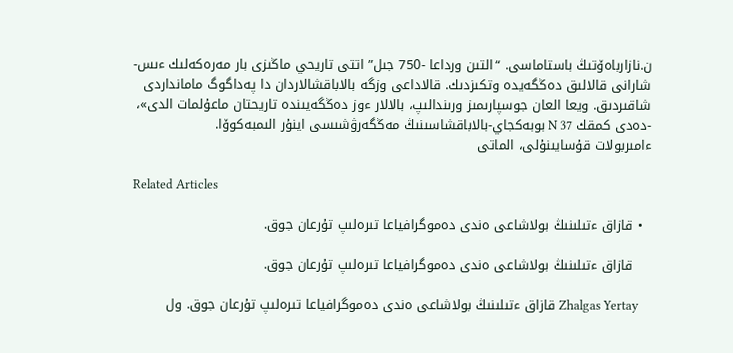ن.نازارباەۆتىڭ باستاماسى. “التىن ورداعا -750 جىل” اتتى تاريحي ماڭىزى بار مەرەكەلىك ءىس-شارانى قالالىق دەڭگەيدە وتكىزدىك. قالاداعى وزگە بالاباقشالاردان دا پەداگوگ مامانداردى شاقىردىق. ويعا العان جوسپارىمىز ورىندالىپ، بالالار ءوز دەڭگەيىندە تاريحتان ماعۇلمات الدى»، -دەدى كمقك N 37 بوبەكجاي-بالاباقشاسىنىڭ مەڭگەرۋشىسى اينۇر الىمبەكوۆا.
ءامىربولات قۇسايىنۇلى، الماتى

Related Articles

  • قازاق ءتىلىنىڭ بولاشاعى ەندى دەموگرافياعا تىرەلىپ تۇرعان جوق.

    قازاق ءتىلىنىڭ بولاشاعى ەندى دەموگرافياعا تىرەلىپ تۇرعان جوق.

    Zhalgas Yertay قازاق ءتىلىنىڭ بولاشاعى ەندى دەموگرافياعا تىرەلىپ تۇرعان جوق. ول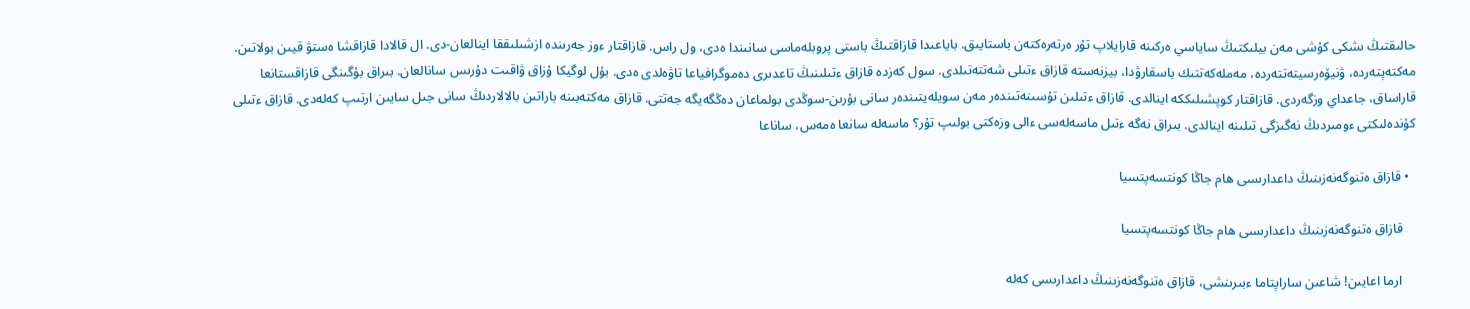حالىقتىڭ ىشكى كۇشى مەن بيلىكتىڭ ساياسي ەركىنە قارايلاپ تۇر ەرتەرەكتەن باستايىق. باياعىدا قازاقتىڭ باستى پروبلەماسى سانىندا ەدى، ول راس. قازاقتار ءوز جەرىندە ازشىلىققا اينالعان-دى. ال قالادا قازاقشا ەستۋ قيىن بولاتىن. مەكتەپتەردە، ۋنيۆەرسيتەتتەردە، مەملەكەتتىك باسقارۋدا، بيزنەستە قازاق ءتىلى شەتتەتىلدى. سول كەزدە قازاق ءتىلىنىڭ تاعدىرى دەموگرافياعا تاۋەلدى ەدى. بۇل لوگيكا ۇزاق ۋاقىت دۇرىس سانالعان. بىراق بۇگىنگى قازاقستانعا قاراساق، جاعداي وزگەردى. قازاقتار كوپشىلىككە اينالدى. قازاق ءتىلىن تۇسىنەتىندەر مەن سويلەيتىندەر سانى بۇرىن-سوڭدى بولماعان دەڭگەيگە جەتتى. قازاق مەكتەبىنە باراتىن بالالاردىڭ سانى جىل سايىن ارتىپ كەلەدى. قازاق ءتىلى كۇندەلىكتى ءومىردىڭ نەگىزگى تىلىنە اينالدى. بىراق نەگە ءتىل ماسەلەسى ءالى وزەكتى بولىپ تۇر؟ ماسەلە سانعا ەمەس، ساناعا

  • قازاق ەتنوگەنەزىنىڭ داعدارىسى ھام جاڭا كونتسەپتسيا

    قازاق ەتنوگەنەزىنىڭ داعدارىسى ھام جاڭا كونتسەپتسيا

    ارما اعايىن! شاعىن ساراپتاما ءبىرىنشى، قازاق ەتنوگەنەزىنىڭ داعدارىسى كەلە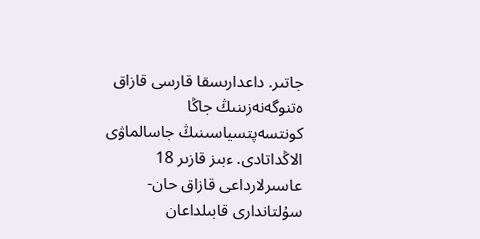جاتىر. داعدارىسقا قارسى قازاق ەتنوگەنەزىنىڭ جاڭا كونتسەپتسياسىنىڭ جاسالماۋى الاڭداتادى. ءبىز قازىر 18 عاسىرلارداعى قازاق حان-سۇلتاندارى قابىلداعان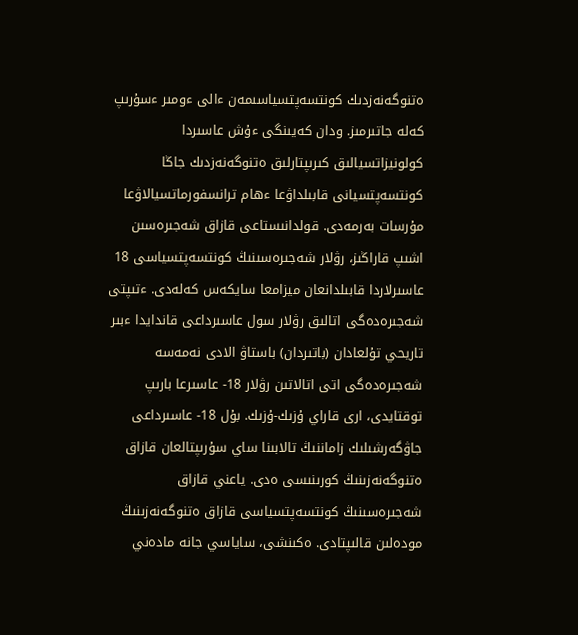ەتنوگەنەزدىك كونتسەپتسياسىمەن ءالى ءومىر ءسۇرىپ كەلە جاتىرمىز. ودان كەيىنگى ءۇش عاسىردا كولونيزاتسيالىق كىرىپتارلىق ەتنوگەنەزدىك جاڭا كونتسەپتسيانى قابىلداۋعا ءھام ترانسفورماتسيالاۋعا مۇرسات بەرمەدى. قولدانىستاعى قازاق شەجىرەسىن اشىپ قاراڭىز، رۋلار شەجىرەسىنىڭ كونتسەپتسياسى 18 عاسىرلاردا قابىلدانعان ميزامعا سايكەس كەلەدى. ءتىپتى شەجىرەدەگى اتالىق رۋلار سول عاسىرداعى قاندايدا ءبىر تاريحي تۇلعادان (باتىردان) باستاۋ الادى نەمەسە شەجىرەدەگى اتى اتالاتىن رۋلار 18- عاسىرعا بارىپ توقتايدى، ارى قاراي ۇزىك-ۇزىك. بۇل 18- عاسىرداعى جاۋگەرشىلىك زاماننىڭ تالابىنا ساي سۇرىپتالعان قازاق ەتنوگەنەزىنىڭ كورىنىسى ەدى. ياعني قازاق شەجىرەسىنىڭ كونتسەپتسياسى قازاق ەتنوگەنەزىنىڭ مودەلىن قالىپتادى. ەكىنشى، ساياسي جانە مادەني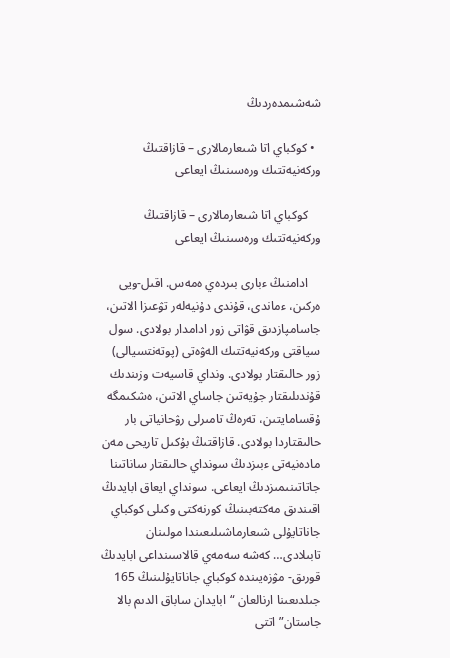شەشىمدەردىڭ

  • كوكباي اتا شىعارمالارى – قازاقتىڭ وركەنيەتتىك ورەسىنىڭ ايعاعى

    كوكباي اتا شىعارمالارى – قازاقتىڭ وركەنيەتتىك ورەسىنىڭ ايعاعى

    ادامنىڭ ءبارى بىردەي ەمەس. اقىل-ويى ەركىن، ءماندى، قۇندى دۇنيەلەر تۋعىزا الاتىن، جاسامپازدىق قۋاتى زور ادامدار بولادى. سول سياقتى وركەنيەتتىك الەۋەتى (پوتەنتسيالى) زور حالىقتار بولادى. ونداي قاسيەت وزىندىك قۇندىلىقتار جۇيەتىن جاساي الاتىن، ەشكىمگە ۇقسامايتىن، تەرەڭ تامىرلى رۋحانياتى بار حالىقتاردا بولادى. قازاقتىڭ بۇكىل تاريحى مەن مادەنيەتى ءبىزدىڭ سونداي حالىقتار ساناتىنا جاتاتىنىمىزدىڭ ايعاعى. سونداي ايعاق ابايدىڭ اقىندىق مەكتەبىنىڭ كورنەكتى وكىلى كوكباي جاناتايۇلى شىعارماشىلىعىندا مولىنان تابىلادى… كەشە سەمەي قالاسىنداعى ابايدىڭ قورىق- مۋزەيىندە كوكباي جاناتايۇلىنىڭ 165 جىلدىعىنا ارنالعان “ابايدان ساباق الدىم بالا جاستان” اتتى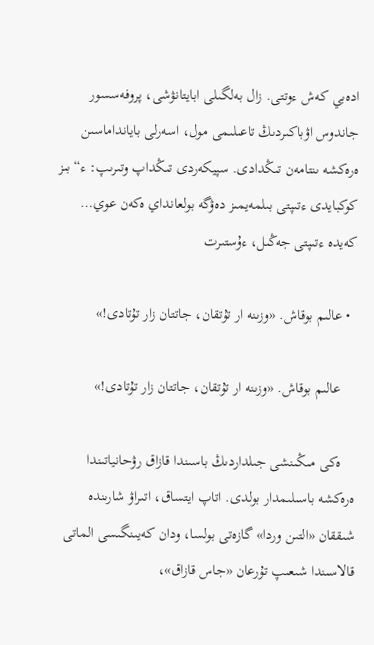ادەبي كەش ءوتتى. زال بەلگىلى ابايتانۋشى، پروفەسسور جاندوس اۋباكىردىڭ تاعىلىمى مول، اسەرلى بايانداماسىن ەرەكشە ىنتامەن تىڭدادى. سپيكەردى تىڭداپ وتىرىپ: ء“بىز كوكبايدى ءتىپتى بىلمەيمىز دەۋگە بولعانداي ەكەن عوي… كەيدە ءتىپتى جەڭىل، ءۇستىرت

  • عالىم بوقاش. «وزىنە ار تۇتقان، جاتتان زار تۇتادى!»

    عالىم بوقاش. «وزىنە ار تۇتقان، جاتتان زار تۇتادى!»

    ەكى مىڭىنشى جىلداردىڭ باسىندا قازاق رۋحانياتىندا ەرەكشە باسىلىمدار بولدى. اتاپ ايتساق، اتىراۋ شارىندە شىققان «التىن وردا» گازەتى بولسا، ودان كەيىنگىسى الماتى قالاسىندا شىعىپ تۇرعان «جاس قازاق»،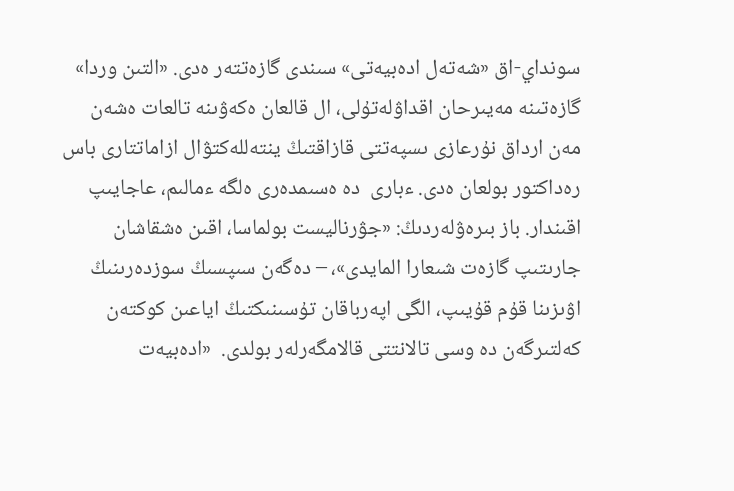سونداي-اق «شەتەل ادەبيەتى» سىندى گازەتتەر ەدى. «التىن وردا» گازەتىنە مەيىرحان اقداۋلەتۇلى، ال قالعان ەكەۋىنە تالعات ەشەن مەن ارداق نۇرعازى ىسپەتتى قازاقتىڭ ينتەللەكتۋال ازاماتتارى باس رەداكتور بولعان ەدى. ءبارى  دە ەسىمدەرى ەلگە ءمالىم، عاجايىپ اقىندار. باز بىرەۋلەردىڭ: «جۋرناليست بولماسا، اقىن ەشقاشان جارىتىپ گازەت شىعارا المايدى»، – دەگەن سىپسىڭ سوزدەرىنىڭ اۋىزىنا قۇم قۇيىپ، الگى اپەرباقان تۇسىنىكتىڭ اياعىن كوكتەن كەلتىرگەن دە وسى تالانتتى قالامگەرلەر بولدى.  «ادەبيەت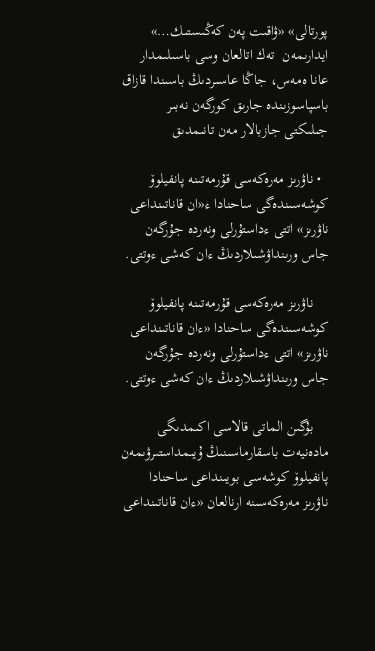پورتالى» «ۋاقىت پەن كەڭىستىك…» ايدارىمەن  تەك اتالعان وسى باسىلىمدار عانا ەمەس، جاڭا عاسىردىڭ باسىندا قازاق باسپاسوزىندە جارىق كورگەن نەبىر جىلىكتى جازبالار مەن تانىمدىق

  • ناۋرىز مەرەكەسى قۇرمەتىنە پانفيلوۆ كوشەسىندەگى ساحنادا ء«ان قاناتىنداعى ناۋرىز» اتتى ءداستۇرلى ونەردە جۇرگەن جاس ورىنداۋشىلاردىڭ ءان كەشى ءوتتى.

    ناۋرىز مەرەكەسى قۇرمەتىنە پانفيلوۆ كوشەسىندەگى ساحنادا «ءان قاناتىنداعى ناۋرىز» اتتى ءداستۇرلى ونەردە جۇرگەن جاس ورىنداۋشىلاردىڭ ءان كەشى ءوتتى.

    بۇگىن الماتى قالاسى اكىمدىگى مادەنيەت باسقارماسىنىڭ ۇيىمداستىرۋىمەن پانفيلوۆ كوشەسى بويىنداعى ساحنادا ناۋرىز مەرەكەسىنە ارنالعان «ءان قاناتىنداعى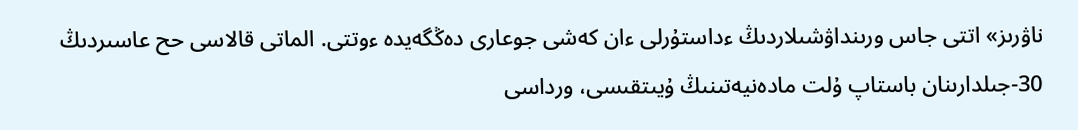ناۋرىز» اتتى جاس ورىنداۋشىلاردىڭ ءداستۇرلى ءان كەشى جوعارى دەڭگەيدە ءوتتى. الماتى قالاسى حح عاسىردىڭ 30-جىلدارىنان باستاپ ۇلت مادەنيەتىنىڭ ۇيىتقىسى، ورداسى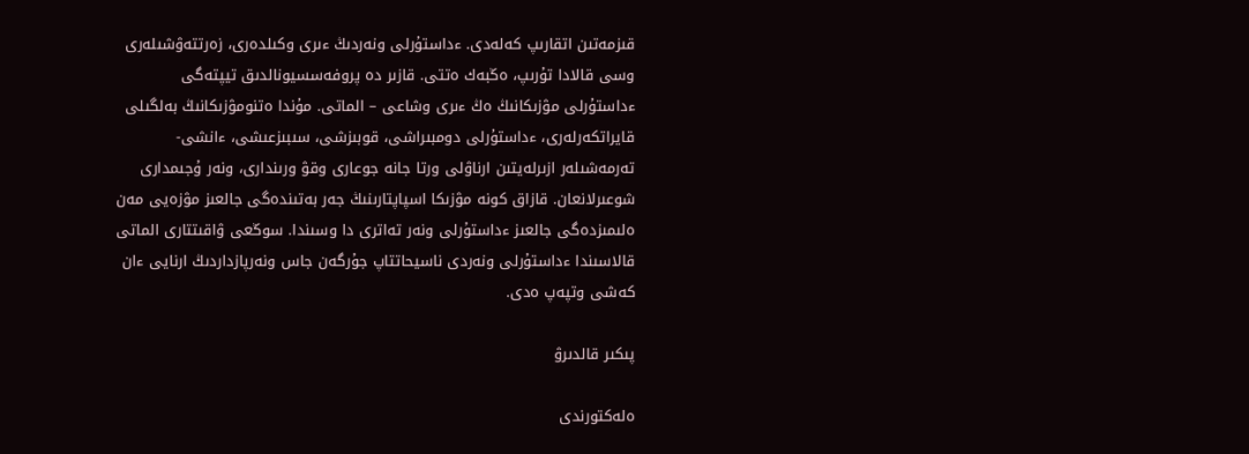قىزمەتىن اتقارىپ كەلەدى. ءداستۇرلى ونەردىڭ ءىرى وكىلدەرى، زەرتتەۋشىلەرى وسى قالادا تۇرىپ، ەڭبەك ەتتى. قازىر دە پروفەسسيونالدىق تيپتەگى ءداستۇرلى مۋزىكانىڭ ەڭ ءىرى وشاعى – الماتى. مۇندا ەتنومۋزىكانىڭ بەلگىلى قايراتكەرلەرى، ءداستۇرلى دومبىراشى، قوبىزشى، سىبىزعىشى، ءانشى-تەرمەشىلەر ازىرلەيتىن ارناۋلى ورتا جانە جوعارى وقۋ ورىندارى، ونەر ۇجىمدارى شوعىرلانعان. قازاق كونە مۋزىكا اسپاپتارىنىڭ جەر بەتىندەگى جالعىز مۋزەيى مەن ەلىمىزدەگى جالعىز ءداستۇرلى ونەر تەاترى دا وسىندا. سوڭعى ۋاقىتتارى الماتى قالاسىندا ءداستۇرلى ونەردى ناسيحاتتاپ جۇرگەن جاس ونەرپازداردىڭ ارنايى ءان كەشى وتپەپ ەدى.

پىكىر قالدىرۋ

ەلەكتورندى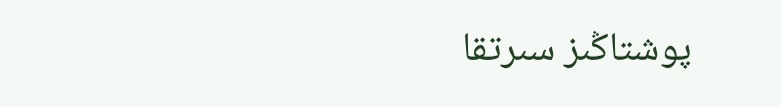پوشتاڭىز سىرتقا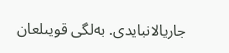جاريالانبايدى. بەلگى قويىلعان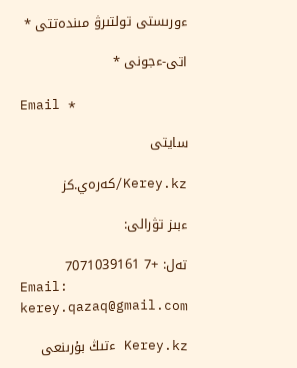ءورىستى تولتىرۋ مىندەتتى *

اتى-ءجونى *

Email *

سايتى

Kerey.kz/كەرەي.كز

ءبىز تۋرالى:

تەل: +7 7071039161
Email: kerey.qazaq@gmail.com

Kerey.kz ءتىڭ بۇرىنعى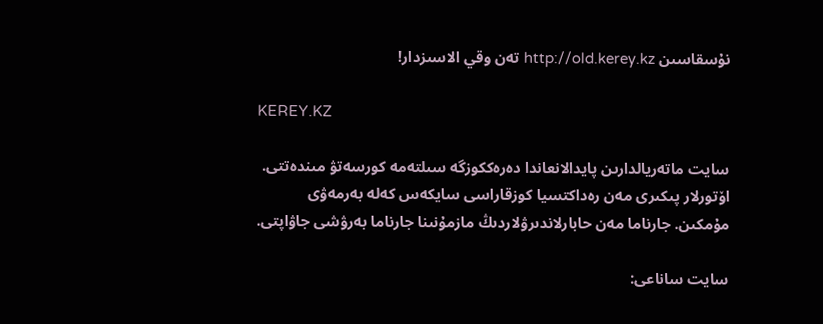نۇسقاسىن http://old.kerey.kz تەن وقي الاسىزدار!

KEREY.KZ

سايت ماتەريالدارىن پايدالانعاندا دەرەككوزگە سىلتەمە كورسەتۋ مىندەتتى. اۆتورلار پىكىرى مەن رەداكتسيا كوزقاراسى سايكەس كەلە بەرمەۋى مۇمكىن. جارناما مەن حابارلاندىرۋلاردىڭ مازمۇنىنا جارناما بەرۋشى جاۋاپتى.

سايت ساناعى: